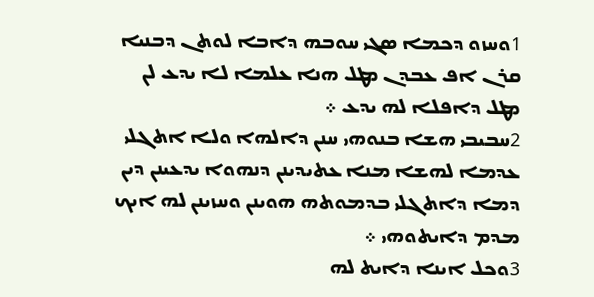1ܘܚܙܘ ܕܟܡܐ ܤܓܝ ܚܘܒܗ ܕܐܒܐ ܠܘܬܢ ܕܒܢܝܐ ܩܪܢ ܐܦ ܥܒܕܢ ܡܛܠ ܗܢܐ ܥܠܡܐ ܠܐ ܝܕܥ ܠܢ ܡܛܠ ܕܐܦܠܐ ܠܗ ܝܕܥ ܀
2ܚܒܝܒܝ ܗܫܐ ܒܢܘܗܝ ܚܢܢ ܕܐܠܗܐ ܘܠܐ ܐܬܓܠܝ ܥܕܡܐ ܠܗܫܐ ܡܢܐ ܥܬܝܕܝܢܢ ܕܢܗܘܐ ܝܕܥܝܢܢ ܕܝܢ ܕܡܐ ܕܐܬܓܠܝ ܒܕܡܘܬܗ ܗܘܝܢܢ ܘܚܙܝܢܢ ܠܗ ܐܝܟ ܡܕܡ ܕܐܝܬܘܗܝ ܀
3ܘܟܠ ܐܝܢܐ ܕܐܝܬ ܠܗ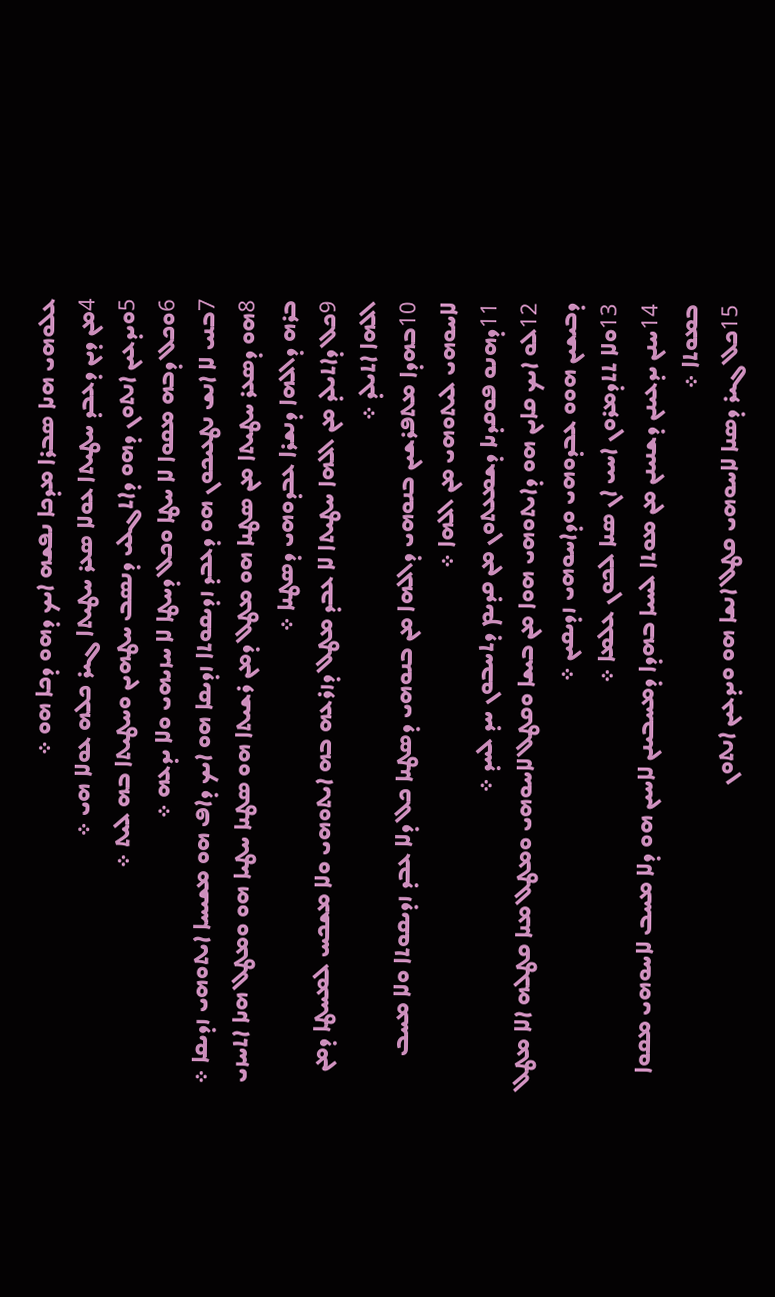ܥܠܘܗܝ ܗܢܐ ܤܒܪܐ ܡܕܟܐ ܢܦܫܗ ܐܝܟ ܕܗܘ ܕܟܐ ܗܘ ܀
4ܡܢ ܕܝܢ ܕܥܒܕ ܚܛܝܬܐ ܥܘܠܐ ܤܥܪ ܚܛܝܬܐ ܓܝܪ ܟܠܗ ܥܘܠܐ ܗܝ ܀
5ܘܝܕܥܝܢ ܐܢܬܘܢ ܕܗܘ ܕܐܬܓܠܝ ܕܢܤܒ ܚܛܗܝܢ ܘܚܛܝܬܐ ܒܗ ܠܝܬ ܀
6ܘܟܠ ܕܒܗ ܡܩܘܐ ܠܐ ܚܛܐ ܘܟܠ ܕܚܛܐ ܠܐ ܚܙܝܗܝ ܘܠܐ ܝܕܥܗ ܀
7ܒܢܝ ܠܐ ܐܢܫ ܢܛܥܝܟܘܢ ܗܘ ܕܥܒܕ ܙܕܝܩܘܬܐ ܙܕܝܩܐ ܗܘ ܐܝܟ ܕܐܦ ܗܘ ܡܫܝܚܐ ܐܝܬܘܗܝ ܙܕܝܩܐ ܀
8ܗܘ ܕܤܥܪ ܚܛܝܬܐ ܡܢ ܤܛܢܐ ܗܘ ܡܛܠ ܕܡܢ ܪܫܝܬܐ ܗܘ ܤܛܢܐ ܚܛܝܐ ܗܘ ܘܡܛܠ ܗܢܐ ܐܬܚܙܝ ܒܪܗ ܕܐܠܗܐ ܕܢܫܪܐ ܥܒܕܘܗܝ ܕܤܛܢܐ ܀
9ܟܠ ܕܐܬܝܠܕ ܡܢ ܐܠܗܐ ܚܛܝܬܐ ܠܐ ܥܒܕ ܡܛܠ ܕܙܪܥܗ ܒܗ ܐܝܬܘܗܝ ܘܠܐ ܡܫܟܚ ܠܡܚܛܐ ܕܡܢ ܐܠܗܐ ܐܬܝܠܕ ܀
10ܒܗܕܐ ܡܬܦܪܫܝܢ ܒܢܘܗܝ ܕܐܠܗܐ ܡܢ ܒܢܘܗܝ ܕܤܛܢܐ ܟܠ ܕܠܐ ܥܒܕ ܙܕܝܩܘܬܐ ܘܠܐ ܡܚܒ ܠܐܚܘܗܝ ܠܝܬܘܗܝ ܡܢ ܐܠܗܐ ܀
11ܕܗܢܘ ܦܘܩܕܢܐ ܕܫܡܥܬܘܢ ܡܢ ܩܕܝܡ ܕܬܚܒܘܢ ܚܕ ܠܚܕ ܀
12ܠܘ ܐܝܟ ܩܐܝܢ ܗܘ ܕܐܝܬܘܗܝ ܗܘܐ ܡܢ ܒܝܫܐ ܘܩܛܠ ܠܐܚܘܗܝ ܘܡܛܠ ܡܢܐ ܩܛܠܗ ܐܠܐ ܡܛܠ ܕܒܝܫܝܢ ܗܘܘ ܥܒܕܘܗܝ ܘܕܐܚܘܗܝ ܙܕܝܩܝܢ ܀
13ܘܠܐ ܬܬܕܡܪܘܢ ܐܚܝ ܐܢ ܤܢܐ ܠܟܘܢ ܥܠܡܐ ܀
14ܚܢܢ ܝܕܥܝܢܢ ܕܫܢܝܢܢ ܡܢ ܡܘܬܐ ܠܚܝܐ ܒܗܕܐ ܕܡܚܒܝܢܢ ܠܐܚܝܢ ܗܘ ܕܠܐ ܡܚܒ ܠܐܚܘܗܝ ܡܩܘܐ ܒܡܘܬܐ ܀
15ܟܠ ܓܝܪ ܕܤܢܐ ܠܐܚܘܗܝ ܩܛܠ ܐܢܫܐ ܗܘ ܘܝܕܥܝܢ ܐܢܬܘܢ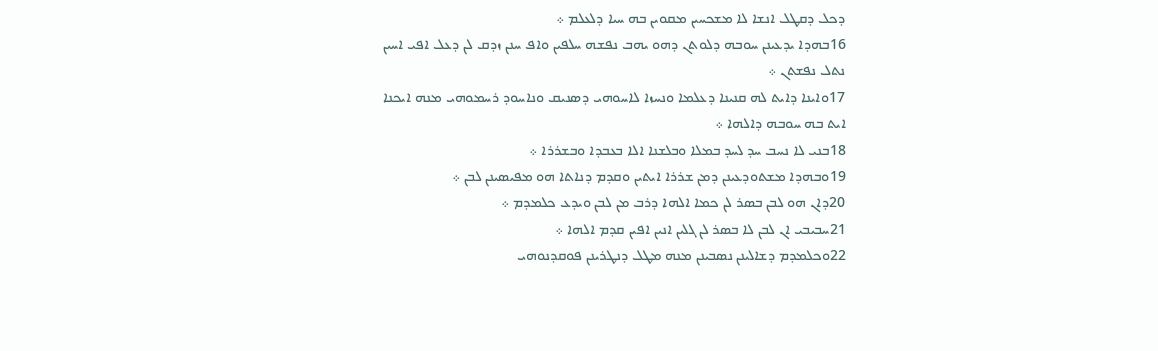ܕܟܠ ܕܩܛܠ ܐܢܫܐ ܠܐ ܡܫܟܚܝܢ ܡܩܘܝܢ ܒܗ ܚܝܐ ܕܠܥܠܡ ܀
16ܒܗܕܐ ܝܕܥܝܢܢ ܚܘܒܗ ܕܠܘܬܢ ܕܗܘ ܝܗܒ ܢܦܫܗ ܚܠܦܝܢ ܘܐܦ ܚܢܢ ܙܕܩ ܠܢ ܕܥܠ ܐܦܝ ܐܚܝܢ ܢܬܠ ܢܦܫܬܢ ܀
17ܘܐܝܢܐ ܕܐܝܬ ܠܗ ܩܢܝܢܐ ܕܥܠܡܐ ܘܢܚܙܐ ܠܐܚܘܗܝ ܕܤܢܝܩ ܘܢܐܚܘܕ ܪܚܡܘܗܝ ܡܢܗ ܐܝܟܢܐ ܐܝܬ ܒܗ ܚܘܒܗ ܕܐܠܗܐ ܀
18ܒܢܝ ܠܐ ܢܚܒ ܚܕ ܠܚܕ ܒܡܠܐ ܘܒܠܫܢܐ ܐܠܐ ܒܥܒܕܐ ܘܒܫܪܪܐ ܀
19ܘܒܗܕܐ ܡܫܬܘܕܥܝܢܢ ܕܡܢ ܫܪܪܐ ܐܝܬܝܢ ܘܩܕܡ ܕܢܐܬܐ ܗܘ ܡܦܝܤܝܢܢ ܠܒܢ ܀
20ܕܐܢ ܗܘ ܠܒܢ ܒܤܪ ܠܢ ܟܡܐ ܐܠܗܐ ܕܪܒ ܡܢ ܠܒܢ ܘܝܕܥ ܟܠܡܕܡ ܀
21ܚܒܝܒܝ ܐܢ ܠܒܢ ܠܐ ܒܤܪ ܠܢ ܓܠܝܢ ܐܢܝܢ ܐܦܝܢ ܩܕܡ ܐܠܗܐ ܀
22ܘܟܠܡܕܡ ܕܫܐܠܝܢܢ ܢܤܒܝܢܢ ܡܢܗ ܡܛܠ ܕܢܛܪܝܢܢ ܦܘܩܕܢܘܗܝ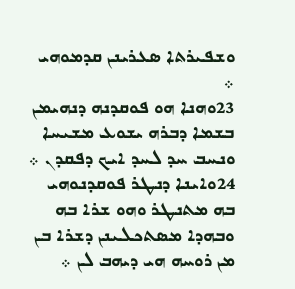ܘܫܦܝܪܬܐ ܤܥܪܝܢܢ ܩܕܡܘܗܝ ܀
23ܘܗܢܐ ܗܘ ܦܘܩܕܢܗ ܕܢܗܝܡܢ ܒܫܡܐ ܕܒܪܗ ܝܫܘܥ ܡܫܝܚܐ ܘܢܚܒ ܚܕ ܠܚܕ ܐܝܟ ܕܦܩܕܢ ܀
24ܘܐܝܢܐ ܕܢܛܪ ܦܘܩܕܢܘܗܝ ܒܗ ܡܬܢܛܪ ܘܗܘ ܫܪܐ ܒܗ ܘܒܗܕܐ ܡܤܬܟܠܝܢܢ ܕܫܪܐ ܒܢ ܡܢ ܪܘܚܗ ܗܝ ܕܝܗܒ ܠܢ ܀